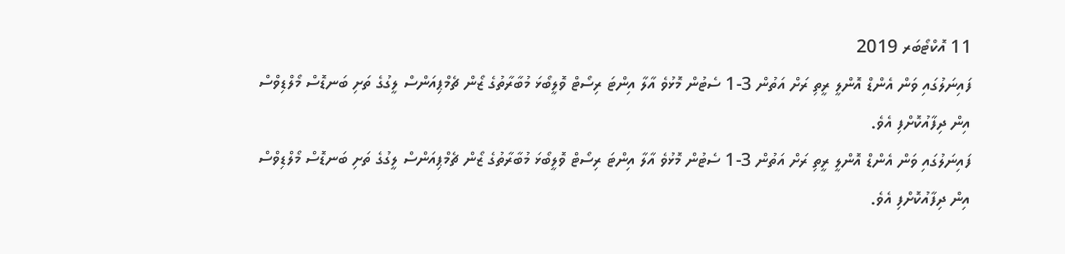11 އޮކްޓޯބަރ 2019
ފައިނަލުގައި ވަން އެންޑް އޮންލީ ރީތި ރަށް އަތުން 3-1 ސެޓުން މޮޅުވެ އާލާ އިންޓަ ރިސޯޓް ވޮލީބޯޅަ މުބާރާތުގެ ޒޯން ޗެމްޕިއަންސް ލީގުގެ ތަށި ބަނޑޮސް މޯލްޑިވްސް އިން ދިފާއުކޮށްފި އެވެ.
ފައިނަލުގައި ވަން އެންޑް އޮންލީ ރީތި ރަށް އަތުން 3-1 ސެޓުން މޮޅުވެ އާލާ އިންޓަ ރިސޯޓް ވޮލީބޯޅަ މުބާރާތުގެ ޒޯން ޗެމްޕިއަންސް ލީގުގެ ތަށި ބަނޑޮސް މޯލްޑިވްސް އިން ދިފާއުކޮށްފި އެވެ.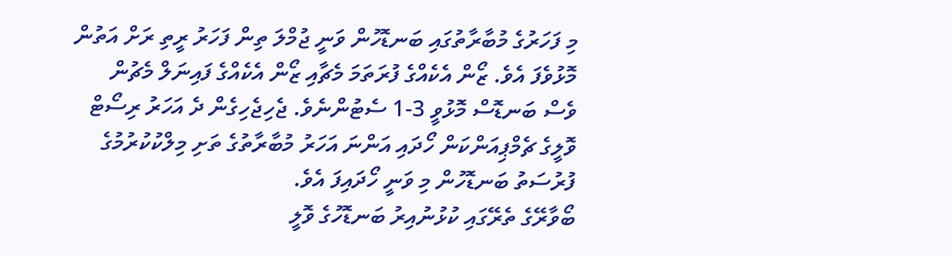މި ފަހަރުގެ މުބާރާތުގައި ބަނޑޮހުން ވަނީ ޖުމްލަ ތިން ފަހަރު ރީތި ރަށް އަތުން މޮޅުވެފަ އެވެ. ޒޯން އެކެއްގެ ފުރަތަމަ މެޗާއި ޒޯން އެކެއްގެ ފައިނަލް މެޗުން ވެސް ބަނޑޮސް މޮޅުވީ 3-1 ސެޓުންނެވެ. ޖެހިޖެހިގެން ދެ އަހަރު ރިސޯޓް ވޮލީގެ ޗެމްޕިއަންކަން ހޯދައި އަންނަ އަހަރު މުބާރާތުގެ ތަށި މިލްކުކުރުމުގެ ފުރުސަތު ބަނޑޮހުން މި ވަނީ ހޯދައިފަ އެވެ.
ބޯވާރޭގެ ތެރޭގައި ކުޅުނުއިރު ބަނޑޮހުގެ ވޮލީ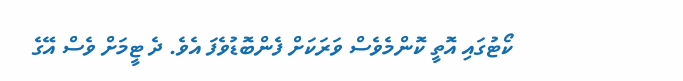ކޯޓުގައި އޮތީ ކޮންމެވެސް ވަރަކަށް ފެންބޮޑުވެފަ އެވެ. ދެ ޓީމަށް ވެސް އޭގެ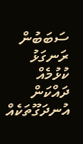ސަބަބުން ރަނގަޅު ކުޅުމެއް ދައްކަން އުނދަގޫތަކެއް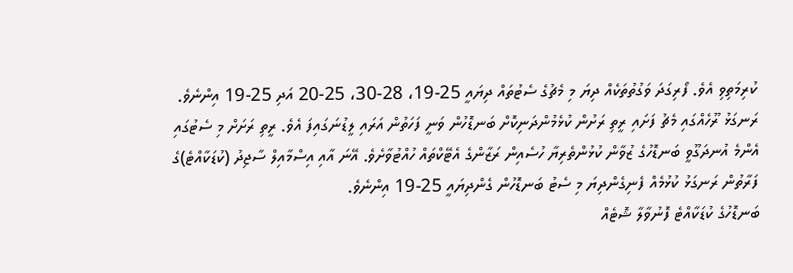ކުރިމަތިވި އެވެ. ފޯރިގަދަ ވަގުތުތަކެއް ދިޔަ މި މެޗުގެ ސެޓުތައް ދިޔައީ 25-19، 28-30، 25-20 އަދި 25-19 އިންނެވެ.
ރަނގަޅު ރޫހެއްގައި މެޗު ފަށައި ރީތި ރަށުން ކުޅެމުންދަނިކޮށް ބަނޑޮހުން ވަނީ ފަހަތުން އަރައި ލީޑުނަގައިފަ އެވެ. ރީތި ރަށަށް މި ސެޓުގައި އެންމެ އުނދަގޫވީ ބަނޑޮހުގެ ޒުވާން ކުޅުންތެރިޔާ ހުސެއިން ރަޒާންގެ އެޓޭކްތައް ހުއްޓުވާށެވެ. އޭނަ އާއި އިސްމާއިލް ސާޖިދު (ކުޑަކާއްޓެ)ގެ ފަރާތުން ރަނގަޅު ކުޅުމެއް ފެނިގެންދިޔަ މި ސެޓު ބަނޑޮހުން ގެންދިޔައީ 25-19 އިންނެވެ.
ބަނޑޮހުގެ ކުޑަކާއްޓެ ފޮނުވާލާ ޝޮޓެއް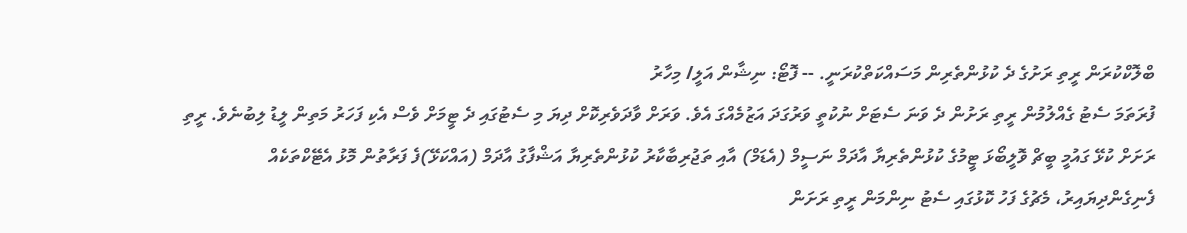ބްލޮކްކުރަން ރީތި ރަށުގެ ދެ ކުޅުންތެރިން މަސައްކަތްކުރަނީ. -- ފޮޓޯ: ނިޝާން އަލީ/ މިހާރު
ފުރަތަމަ ސެޓު ގެއްލުމުން ރީތި ރަށުން ދެ ވަނަ ސެޓަށް ނުކުތީ ވަރުގަދަ އަޒުމެއްގަ އެވެ. ވަރަށް ވާދަވެރިކޮށް ދިޔަ މި ސެޓުގައި ދެ ޓީމަށް ވެސް އެކި ފަހަރު މަތިން ލީޑު ލިބުނެވެ. ރީތި ރަށަށް ކުޅޭ ގައުމީ ބީޗް ވޮލީބޯޅަ ޓީމުގެ ކުޅުންތެރިޔާ އާދަމް ނަސީމް (އެޑަމް) އާއި ތަޖުރިބާކާރު ކުޅުންތެރިޔާ އަޝްފާގު އާދަމް (އައްކަޅޭ)ފެ ފަރާތުން މޮޅު އެޓޭކްތަކެއް ފެނިގެންދިޔައިރު، މެޗުގެ ފަހު ކޮޅުގައި ސެޓު ނިންމަން ރީތި ރަށަން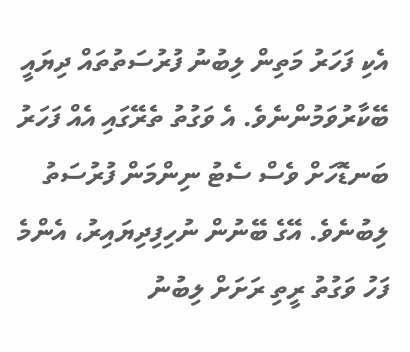އެކި ފަހަރު މަތިން ލިބުނު ފުރުސަތުތައް ދިޔައީ ބޭކާރުވަމުންނެވެ. އެ ވަގުތު ތެރޭގައި އެއް ފަހަރު ބަނޑޮހަށް ވެސް ސެޓު ނިންމަން ފުރުސަތު ލިބުނެވެ. އޭގެ ބޭނުން ނުހިފިދިޔައިރު، އެންމެ ފަހު ވަގުތު ރީތި ރަށަށް ލިބުނު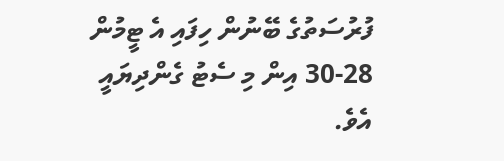ފުރުސަތުގެ ބޭނުން ހިފައި އެ ޓީމުން 28-30 އިން މި ސެޓު ގެންދިޔައީ އެވެ.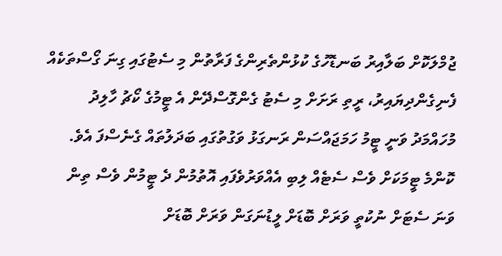ޖުމްލަކޮށް ބަލާއިރު ބަނޑޮހުގެ ކުޅުންތެރިންގެ ފަރާތުން މި ސެޓުގައި ގިނަ ގޯސްތަކެއް ފެނިގެންދިޔައިރު، ރީތި ރަށަށް މި ސެޓު ގެންގޮސްދޭން އެ ޓީމުގެ ކޯޗު ހާލިދު މުހައްމަދު ވަނީ ޓީމު ހަމަޖައްސަން ރަނގަޅު ވަގުތުގައި ބަދަލުތައް ގެނެސްފަ އެވެ.
ކޮންމެ ޓީމަކަށް ވެސް ސެޓެއް ލިބި އެއްވަރުވެފައި އޮތުމުން ދެ ޓީމުން ވެސް ތިން ވަނަ ސެޓަށް ނުކުތީ ވަރަށް ބޮޑަށް ލީޑުނަގަން ވަރަށް ބޮޑަށް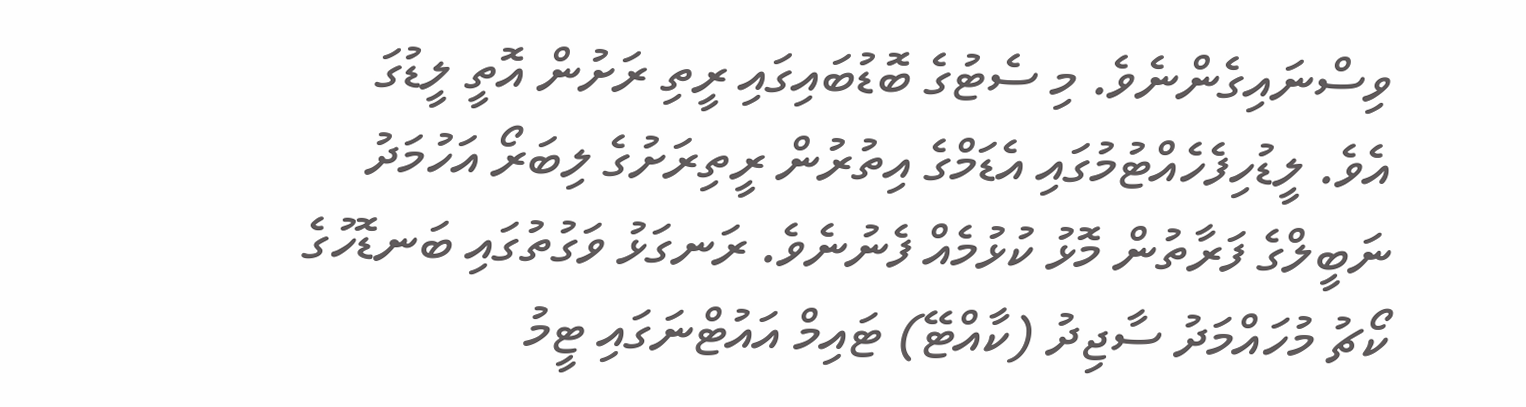ވިސްނައިގެންނެވެ. މި ސެޓުގެ ބޮޑުބައިގައި ރީތި ރަށުން އޮތީ ލީޑުގަ އެވެ. ލީޑުހިފެހެއްޓުމުގައި އެޑަމްގެ އިތުރުން ރީތިރަށުގެ ލިބަރޯ އަހުމަދު ނަބީލްގެ ފަރާތުން މޮޅު ކުޅުމެއް ފެނުނެވެ. ރަނގަޅު ވަގުތުގައި ބަނޑޮހުގެ ކޯޗު މުހައްމަދު ސާޖިދު (ކާއްޓޭ) ޓައިމް އައުޓްނަގައި ޓީމު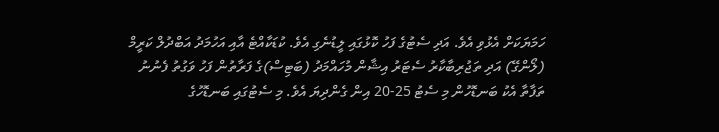ހަމަޔަކަށް އެޅުވި އެވެ. އަދި ސެޓުގެ ފަހު ކޮޅުގައި ލީޑުނެގި އެވެ. ކުޑަކާއްޓެ އާއި އަހުމަދު އަބްދުލް ކަރީމް (ލޯންގޭ) އަދި ތަޖުރިބާކާރު ސެޓަރު އިޝާން މުހައްމަދު (ބަޓިސް)ގެ ފަރާތުން ފަހު ވަގުތު ފެނުނު ތަފާތާ އެކު ބަނޑޮހުން މި ސެޓު 25-20 އިން ގެންދިޔަ އެވެ. މި ސެޓުގައި ބަނޑޮހުގެ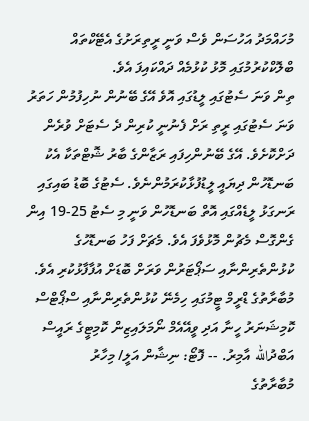މުހައްމަދު އަހުސަން ވެސް ވަނީ ރީތިރަށުގެ އެޓޭކްތައް ބްލޮކްކުރުމުގައި މޮޅު ކުޅުމެއް ދައްކައިފަ އެވެ.
ތިން ވަނަ ސެޓުގައި ލީޑުގައި އޮވެ އޭގެ ބޭނުން ނުހިފުމުން ހަތަރު ވަނަ ސެޓުގައި ރީތި ރަށް ފެނުނީ ކުރިން ދެ ސެޓަށް ވުރެން ދަށްކޮށެވެ. އޭގެ ބޭނުންހިފައި ރަޒާންގެ ބާރު ޝޮޓްތަކާ އެކު ބަނޑޮހުން ދިޔައީ ލީޑުފުޅާކުރަމުންނެވެ. ސެޓުގެ ބޮޑު ބައިގައި ރަނގަޅު ލީޑެއްގައި އޮތް ބަނޑޮހުން ވަނީ މި ސެޓު 25-19 އިން ގެންގޮސް މެޗުން މޮޅުވެފަ އެވެ. މެޗަށް ފަހު ބަނޑޮހުގެ ކުޅުންތެރިންނާއި ސަޕޯޓަރުން ވަރަށް ބޮޑަށް އުފާފާޅުކުރި އެވެ.
މުބާރާތުގެ ޑްރީމް ޓީމުގައި ހިމެނޭ ކުޅުންތެރިންނާއި ސްޕޯޓްސް ކޮމިޝަނަރު ހީނާ އަދި ވީއޭއެމް ނޯމަލައިޒިން ކޮމިޓީގެ ރައީސް އަބްދުالله އާމިރު. -- ފޮޓޯ: ނިޝާން އަލީ/ މިހާރު
މުބާރާތުގެ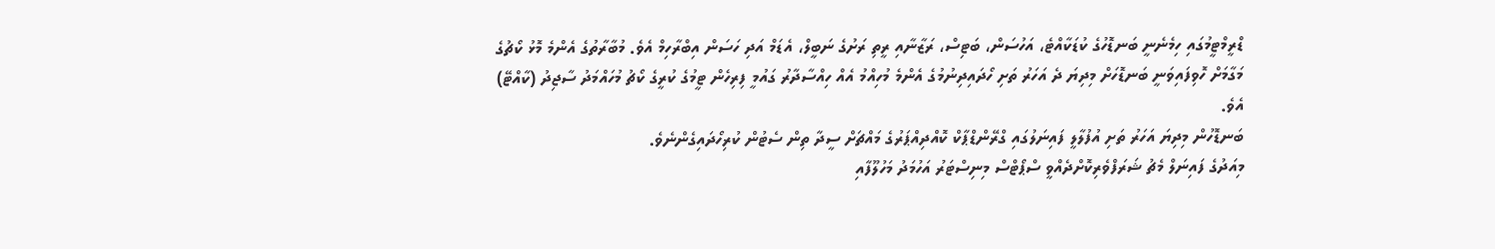ޑްރީމްޓީމުގައި ހިމެނެނީ ބަނޑޮހުގެ ކުޑަކާއްޓެ، އަހުސަން، ބަޓިސް، ރަޒާނާއި ރީތި ރަށުގެ ނަބީލް، އެޑަމް އަދި ހަސަން އިބްރާހިމް އެވެ. މުބާރާތުގެ އެންމެ މޮޅު ކޯޗުގެ މަގާމަށް ހޮވިފައިވަނީ ބަނޑޮހަށް މިދިޔަ ދެ އަހަރު ތަށި ހޯދައިދިނުމުގެ އެންމެ މުހިއްމު އެއް ހިއްސާދާރު ގައުމީ ފިރިހެން ޓީމުގެ ކުރީގެ ކޯޗު މުހައްމަދު ސާޖިދު (ކާއްޓޭ) އެވެ.
ބަނޑޮހުން މިދިޔަ އަހަރު ތަށި އުފުލާލީ ފައިނަލުގައި ގްރޭންޑްޕާކް ކޮއްދިއްޕަރުގެ މައްޗަށް ސީދާ ތިން ސެޓުން ކުރިހޯދައިގެންނެވެ.
މިއަދުގެ ފައިނަލް މެޗު ޝަރަފްވެރިކޮށްދެއްވީ ސްޕޯޓްސް މިނިސްޓަރު އަހުމަދު މަހުލޫފާއި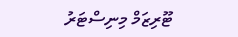ޓޫރިޒަމް މިނިސްޓަރު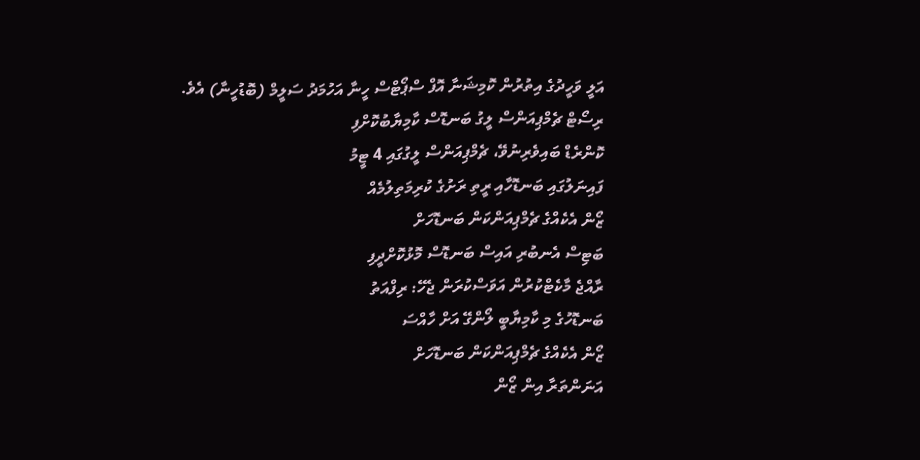އަލީ ވަހީދުގެ އިތުރުން ކޮމިޝަނާ އޮފް ސްޕޯޓްސް ހީނާ އަހުމަދު ސަލީމް (ބޮޑުހީނާ) އެވެ.
ރިސޯޓް ޗެމްޕިއަންސް ލީގު ބަނޑޮސް ކާމިޔާބުކޮށްފި
ކޮންރެޑް ބައިވެރިނުވޭ، ޗެމްޕިއަންސް ލީގުގައި 4 ޓީމު
ފައިނަލުގައި ބަނޑޮހާއި ރީތި ރަށުގެ ކުރިމަތިލުމެއް
ޒޯން އެކެއްގެ ޗެމްޕިއަންކަން ބަނޑޮހަށް
ބަޓިސް އެނބުރި އައިސް ބަނޑޮސް މޮޅުކޮށްދީފި
ރާއްޖެ މާކެޓްކުރުން އަވަސްކުރަން ޖެހޭ: ރިފްއަތު
ބަނޑޮހުގެ މި ކާމިޔާބީ ލޯންގޭ އަށް ހާއްސަ
ޒޯން އެކެއްގެ ޗެމްޕިއަންކަން ބަނޑޮހަށް
އަނަންތަރާ އިން ޒޯން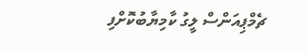ޗެމްޕިއަންސް ލީގު ކާމިޔާބުކޮށްފި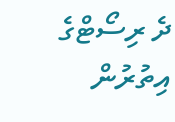ދެ ރިސޯޓްގެ އިތުރުން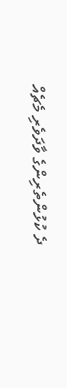ދެ ކުޅުންތެރިންގެ ވާދަވެރި މެޗެއް